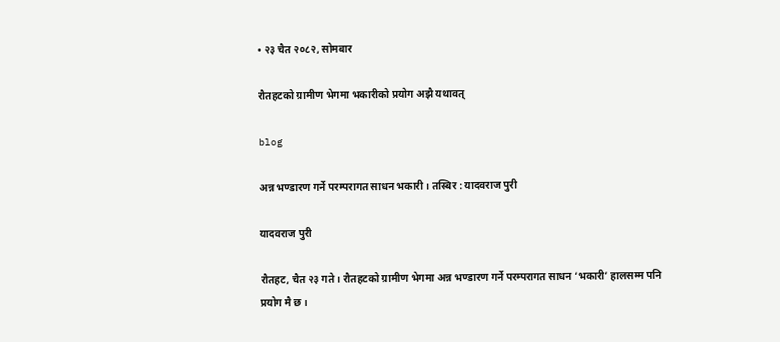• २३ चैत २०८२, सोमबार

रौतहटको ग्रामीण भेगमा भकारीको प्रयोग अझै यथावत्

blog

अन्न भण्डारण गर्ने परम्परागत साधन भकारी । तस्बिर : यादवराज पुरी

यादवराज पुरी

रौतहट, चैत २३ गते । रौतहटको ग्रामीण भेगमा अन्न भण्डारण गर्ने परम्परागत साधन ‘भकारी’ हालसम्म पनि प्रयोग मै छ ।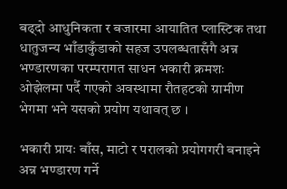बढ्दो आधुनिकता र बजारमा आयातित प्लास्टिक तथा धातुजन्य भाँडाकुँडाको सहज उपलब्धतासँगै अन्न भण्डारणका परम्परागत साधन भकारी क्रमशः ओझेलमा पर्दै गएको अवस्थामा रौतहटको ग्रामीण भेगमा भने यसको प्रयोग यथावत् छ ।

भकारी प्रायः बाँस, माटो र परालको प्रयोगगरी बनाइने अन्न भण्डारण गर्ने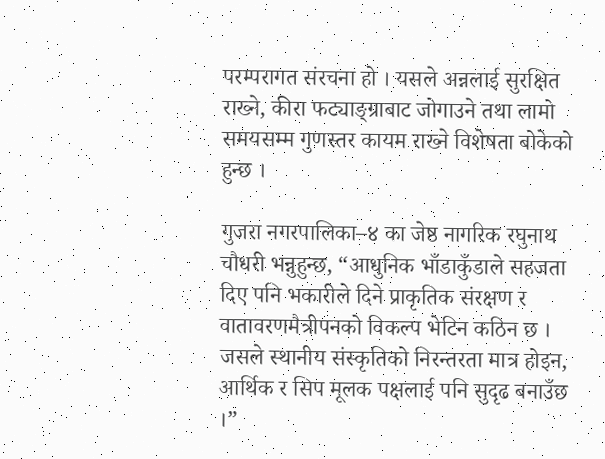परम्परागत संरचना हो । यसले अन्नलाई सुरक्षित राख्ने, कीरा फट्याङ्ग्राबाट जोगाउने तथा लामो समयसम्म गुणस्तर कायम राख्ने विशेषता बोकेको हुन्छ ।

गुजरा नगरपालिका–४ का जेष्ठ नागरिक रघुनाथ चौधरी भन्नुहुन्छ, “आधुनिक भाँडाकुँडाले सहजता दिए पनि भकारीले दिने प्राकृतिक संरक्षण र वातावरणमैत्रीपनको विकल्प भेटिन कठिन छ । जसले स्थानीय संस्कृतिको निरन्तरता मात्र होइन, आर्थिक र सिप मूलक पक्षलाई पनि सुदृढ बनाउँछ ।”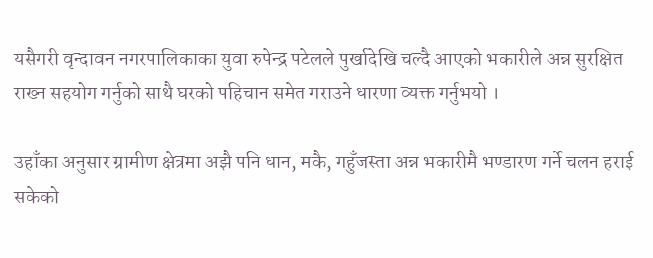यसैगरी वृन्दावन नगरपालिकाका युवा रुपेन्द्र पटेलले पुर्खादेखि चल्दै आएको भकारीले अन्न सुरक्षित राख्न सहयोग गर्नुको साथै घरको पहिचान समेत गराउने धारणा व्यक्त गर्नुभयो ।

उहाँका अनुसार ग्रामीण क्षेत्रमा अझै पनि धान, मकै, गहुँजस्ता अन्न भकारीमै भण्डारण गर्ने चलन हराई सकेको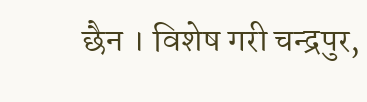छैन । विशेष गरी चन्द्रपुर,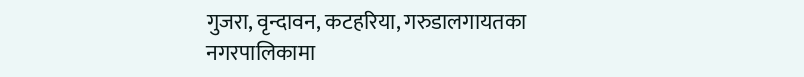गुजरा, वृन्दावन, कटहरिया, गरुडालगायतका नगरपालिकामा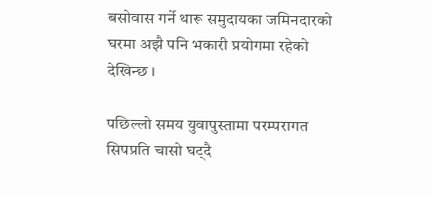बसोवास गर्ने थारू समुदायका जमिनदारको घरमा अझै पनि भकारी प्रयोगमा रहेको देखिन्छ ।

पछिल्लो समय युवापुस्तामा परम्परागत सिपप्रति चासो घट्दै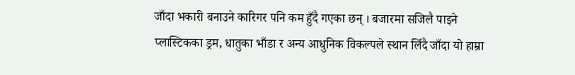जाँदा भकारी बनाउने कारिगर पनि कम हुँदै गएका छन् । बजारमा सजिलै पाइने प्लास्टिकका ड्रम, धातुका भाँडा र अन्य आधुनिक विकल्पले स्थान लिँदै जाँदा यो हाम्रा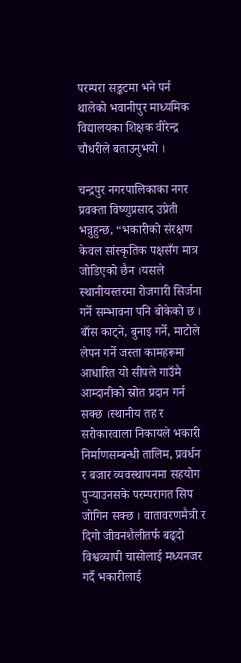परम्परा सङ्कटमा भने पर्न थालेको भवानीपुर माध्यमिक विद्यालयका शिक्षक वीरेन्द्र चौधरीले बताउनुभयो ।

चन्द्रपुर नगरपालिकाका नगर प्रवक्ता विष्णुप्रसाद उप्रेती भन्नुहुन्छ, “भकारीको संरक्षण केवल सांस्कृतिक पक्षसँग मात्र जोडिएको छैन ।यसले स्थानीयस्तरमा रोजगारी सिर्जना गर्ने सम्भावना पनि बोकेको छ । बाँस काट्ने, बुनाइ गर्ने, माटोले लेपन गर्ने जस्ता कामहरूमा आधारित यो सीपले गाउँमै आम्दानीको स्रोत प्रदान गर्न सक्छ ।स्थानीय तह र सरोकारवाला निकायले भकारी निर्माणसम्बन्धी तालिम, प्रवर्धन र बजार व्यवस्थापनमा सहयोग पुर्‍याउनसके परम्परागत सिप जोगिन सक्छ । वातावरणमैत्री र दिगो जीवनशैलीतर्फ बढ्दो विश्वव्यापी चासोलाई मध्यनजर गर्दै भकारीलाई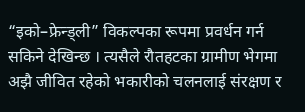“इको–फ्रेन्ड्ली” विकल्पका रूपमा प्रवर्धन गर्न सकिने देखिन्छ । त्यसैले रौतहटका ग्रामीण भेगमा अझै जीवित रहेको भकारीको चलनलाई संरक्षण र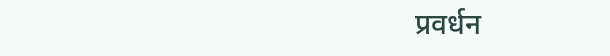प्रवर्धन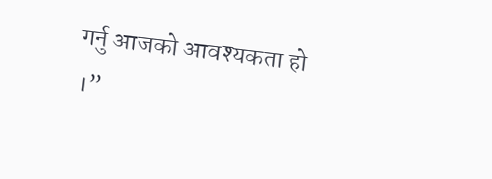गर्नु आजको आवश्यकता हो ।”